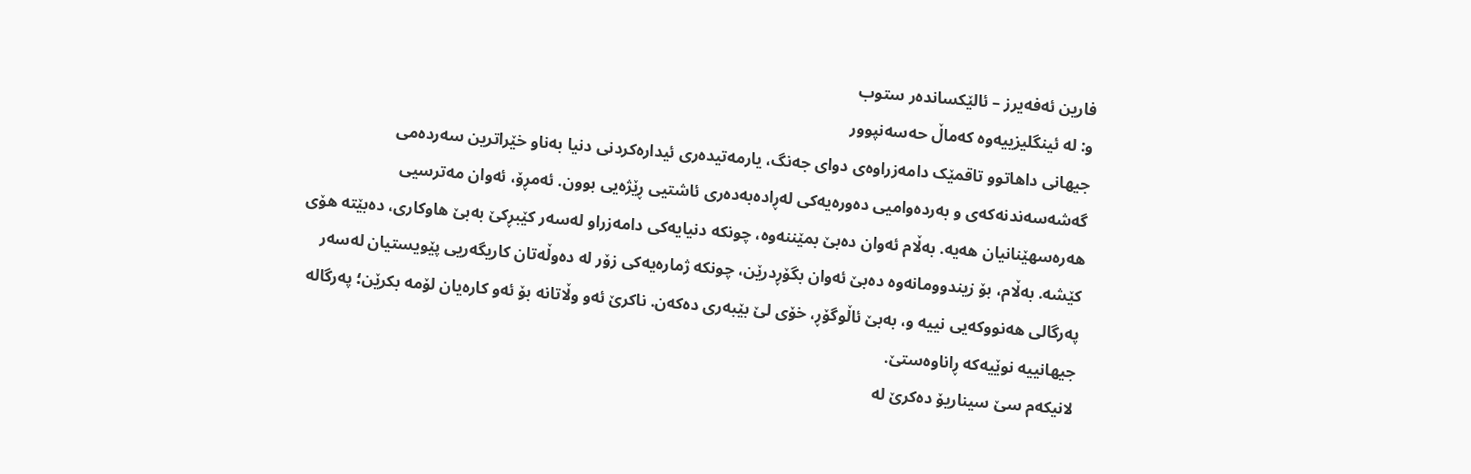فارین ئەفەیرز – ئالێکساندەر ستوب
و: لە ئینگلیزییەوە کەماڵ حەسەنپوور
جیهانی داهاتوو تاقمێک دامەزراوەی دوای جەنگ، یارمەتیدەری ئیدارەکردنی دنیا بەناو خێراترین سەردەمی گەشەسەندنەکەی و بەردەوامیی دەورەیەکی لەڕادەبەدەری ئاشتیی ڕێژەیی بوون. ئەمڕۆ، ئەوان مەترسیی هەرەسهێنانیان هەیە. بەڵام ئەوان دەبێ بمێننەوە، چونکە دنیایەکی دامەزراو لەسەر کێبڕکێ بەبێ هاوکاری، دەبێتە هۆی کێشە. بەڵام، بۆ زیندوومانەوە دەبێ ئەوان بگۆڕدرێن، چونکە ژمارەیەکی زۆر لە دەوڵەتان کاریگەریی پێویستیان لەسەر پەرگالی هەنووکەیی نییە و، بەبێ ئاڵوگۆڕ، خۆی لێ بێبەری دەکەن. ناکرێ ئەو وڵاتانە بۆ ئەو کارەیان لۆمە بکرێن؛ پەرگالە جیهانییە نوێیەکە ڕاناوەستێ.
لانیکەم سێ سیناریۆ دەکرێ لە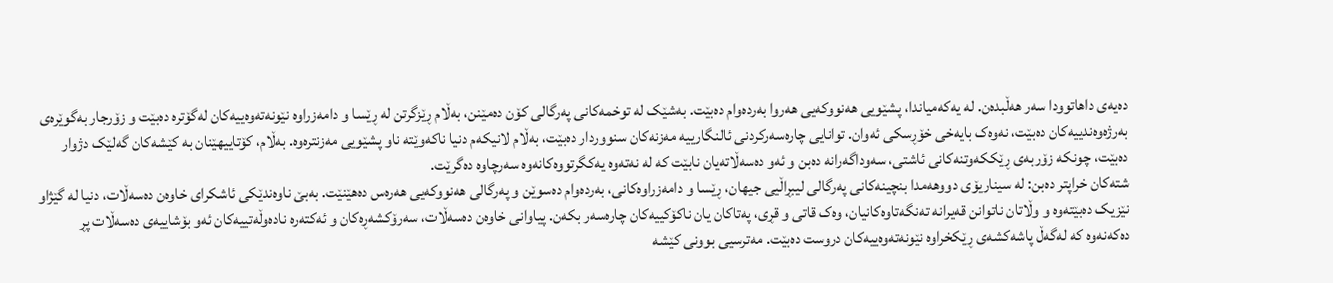دەیەی داهاتوودا سەر هەڵبدەن. لە یەکەمیاندا، پشێویی هەنووکەیی هەروا بەردەوام دەبێت. بەشێک لە توخمەکانی پەرگالی کۆن دەمێنن، بەڵام ڕێزگرتن لە ڕێسا و دامەزراوە نێونەتەوەییەکان لەگۆترە دەبێت و زۆرجار بەگوێرەی بەرژەوەندییەکان دەبێت، نەوەک بایەخی خۆڕسکی ئەوان. توانایی چارەسەرکردنی ئالنگارییە مەزنەکان سنووردار دەبێت، بەڵام لانیکەم دنیا ناکەوێتە ناو پشێویی مەزنترەوە. بەڵام، کۆتاییهێنان بە کێشەکان گەلێک دژوار دەبێت، چونکە زۆربەی ڕێککەوتنەکانی ئاشتی، سەوداگەرانە دەبن و ئەو دەسەڵاتەیان نابێت کە لە نەتەوە یەکگرتووەکانەوە سەرچاوە دەگرێت.
شتەکان خراپتر دەبن: لە سیناریۆی دووهەمدا بنچینەکانی پەرگالی لیبڕاڵیی جیهان، ڕێسا و دامەزراوەکانی، بەردەوام دەسوێن و پەرگالی هەنووکەیی هەرەس دەهێنێت. بەبێ ناوەندێکی ئاشکرای خاوەن دەسەڵات، دنیا لە گێژاو نێزیک دەبێتەوە و وڵاتان ناتوانن قەیرانە تەنگەتاوەکانیان، وەک قاتی و قڕی، پەتاکان یان ناکۆکییەکان چارەسەر بکەن. پیاوانی خاوەن دەسەڵات، سەرۆکشەڕەکان و ئەکتەرە نادەوڵەتییەکان ئەو بۆشاییەی دەسەڵات پڕ دەکەنەوە کە لەگەڵ پاشەکشەی ڕێکخراوە نێونەتەوەییەکان دروست دەبێت. مەترسیی بوونی کێشە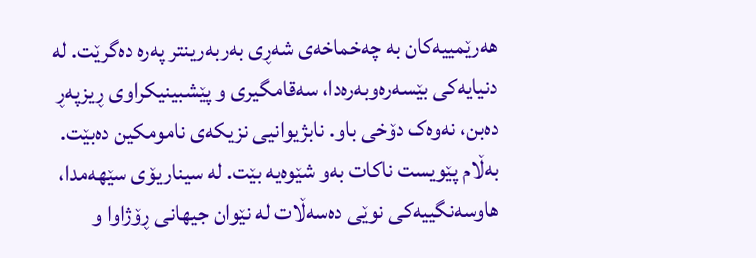هەرێمییەکان بە چەخماخەی شەڕی بەربەرینتر پەرە دەگرێت. لە دنیایەکی بێسەرەوبەرەدا، سەقامگیری و پێشبینیکراوی ڕیزپەڕ دەبن، نەوەک دۆخی باو. نابژیوانیی نزیکەی نامومکین دەبێت.
بەڵام پێویست ناکات بەو شێوەیە بێت. لە سیناریۆی سێهەمدا، هاوسەنگییەکی نوێی دەسەڵات لە نێوان جیهانی ڕۆژاوا و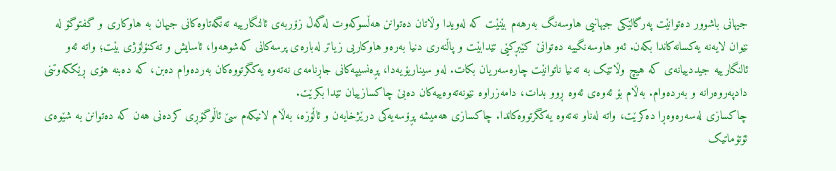جیهانی باشوور دەتوانێت پەرگالێکی جیهانیی هاوسەنگ بەرهەم بێنێت کە لەویدا وڵاتان دەتوانن هەڵسوکەوت لەگەڵ زۆربەی ئالنگارییە تەنگەتاوەکانی جیهان بە هاوکاری و گفتوگۆ لە نێوان لایەنە یەکسانەکاندا بکەن. ئەو هاوسەنگییە دەتوانێ کێبڕکێی تێدابێت و پاڵنەری دنیا بەرەو هاوکاریی زیاتر لەبارەی پرسەکانی کەشوهەوا، ئاسایش و تەکنۆلۆژی بێت؛ واتە ئەو ئالنگارییە جیددییانەی کە هیچ وڵاتێک بە تەنیا ناتوانێت چارەسەریان بکات. لەو سیناریۆیەدا، پڕەنسیپەکانی جاڕنامەی نەتەوە یەکگرتووەکان بەردەوام دەبن، کە دەبنە هۆی ڕێککەوتنی دادپەروەرانە و بەردەوام. بەڵام بۆ ئەوەی ئەوە ڕوو بدات، دامەزراوە نێونەتەوەییەکان دەبێ چاکسازییان تێدا بکرێت.
چاکسازی لەسەرەوەڕا دەکرێت، واتە لەناو نەتەوە یەکگرتووەکاندا. چاکسازی هەمیشە پڕۆسەیەکی درێژخایەن و ئاڵۆزە، بەڵام لانیکەم سێ ئاڵوگۆڕی کردەنی هەن کە دەتوانن بە شێوەی ئۆتۆماتیک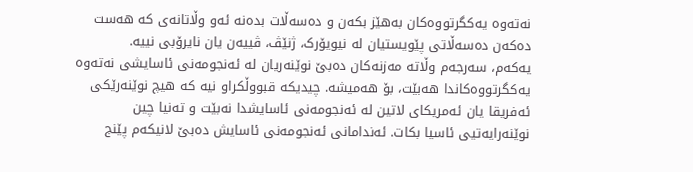نەتەوە یەکگرتووەکان بەهێز بکەن و دەسەڵات بدەنە ئەو وڵاتانەی کە هەست دەکەن دەسەڵاتی پێویستیان لە نیویۆرک، ژنێڤ، ڤییەن یان نایرۆبی نییە.
یەکەم، سەرجەم وڵاتە مەزنەکان دەبێ نوێنەریان لە ئەنجومەنی ئاسایشی نەتەوە یەکگرتووەکاندا هەبێت، بۆ هەمیشە. چیدیکە قبووڵکراو نیە کە هیچ نوێنەرێکی ئەفریقا یان ئەمریکای لاتین لە ئەنجومەنی ئاسایشدا نەبێت و تەنیا چین نوێنەرایەتیی ئاسیا بکات. ئەندامانی ئەنجومەنی ئاسایش دەبێ لانیکەم پێنج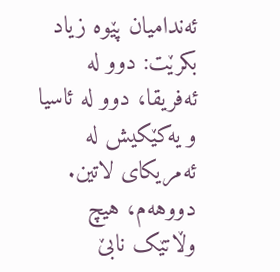ئەندامیان پێوە زیاد بکرێت: دوو لە ئەفریقا، دوو لە ئاسیا و یەکێکیش لە ئەمریکای لاتین.
دووهەم، هیچ وڵاتێک نابێ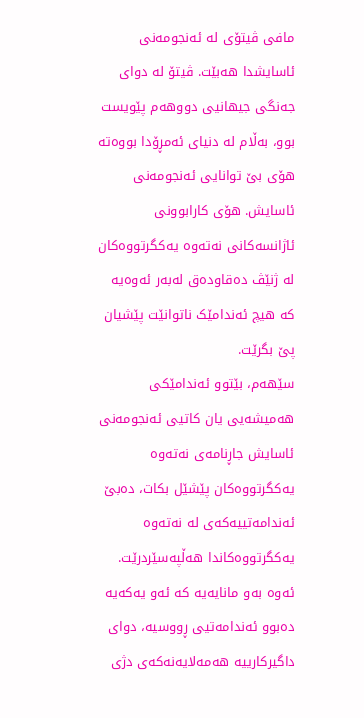مافی ڤیتۆی لە ئەنجومەنی ئاسایشدا هەبێت. ڤیتۆ لە دوای جەنگی جیهانیی دووهەم پێویست بوو، بەڵام لە دنیای ئەمڕۆدا بووەتە هۆی بێ توانایی ئەنجومەنی ئاسایش. هۆی کارابوونی ئاژانسەکانی نەتەوە یەکگرتووەکان لە ژنێڤ دەقاودەق لەبەر ئەوەیە کە هیچ ئەندامێک ناتوانێت پێشیان پێ بگرێت.
سێهەم، بێتوو ئەندامێکی هەمیشەیی یان کاتیی ئەنجومەنی ئاسایش جاڕنامەی نەتەوە یەکگرتووەکان پێشێل بکات، دەبێ ئەندامەتییەکەی لە نەتەوە یەکگرتووەکاندا هەڵپەسێردرێت. ئەوە بەو مانایەیە کە ئەو یەکەیە دەبوو ئەندامەتیی ڕووسیە، دوای داگیرکارییە هەمەلایەنەکەی دژی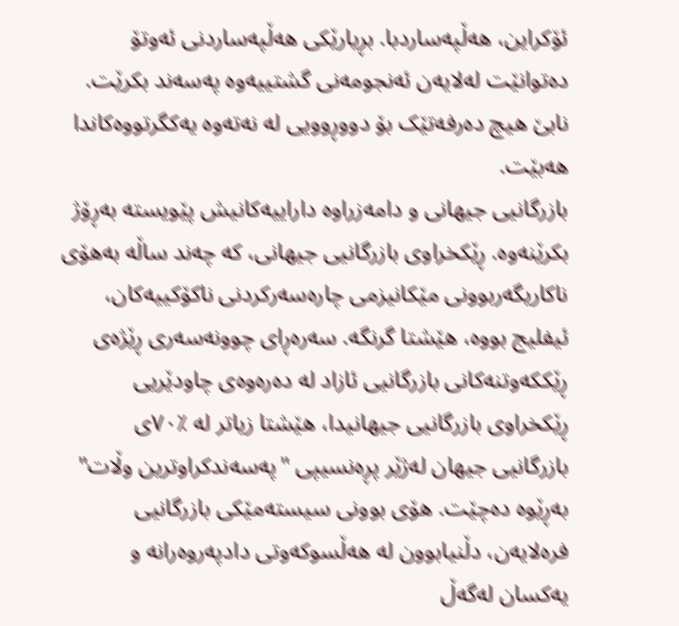ئۆکراین، هەڵپەساردبا. بڕیارێکی هەڵپەساردنی ئەوتۆ دەتوانێت لەلایەن ئەنجومەنی گشتییەوە پەسەند بکرێت. نابێ هیچ دەرفەتێک بۆ دووڕوویی لە نەتەوە یەکگرتووەکاندا هەبێت.
بازرگانیی جیهانی و دامەزراوە داراییەکانیش پێویستە بەڕۆژ بکرێنەوە. ڕێکخراوی بازرگانیی جیهانی، کە چەند ساڵە بەهۆی ناکاریگەربوونی مێکانیزمی چارەسەرکردنی ناکۆکییەکان، ئیفلیج بووە، هێشتا گرنگە. سەرەڕای چوونەسەری ڕێژەی ڕێککەوتنەکانی بازرگانیی ئازاد لە دەرەوەی چاودێریی ڕێکخراوی بازرگانیی جیهانیدا، هێشتا زیاتر لە ٪٧٠ی بازرگانیی جیهان لەژێر پڕەنسیپی "پەسەندکراوترین وڵات" بەڕێوە دەچێت. هۆی بوونی سیستەمێکی بازرگانیی فرەلایەن، دڵنیابوون لە هەڵسوکەوتی دادپەروەرانە و یەکسان لەگەڵ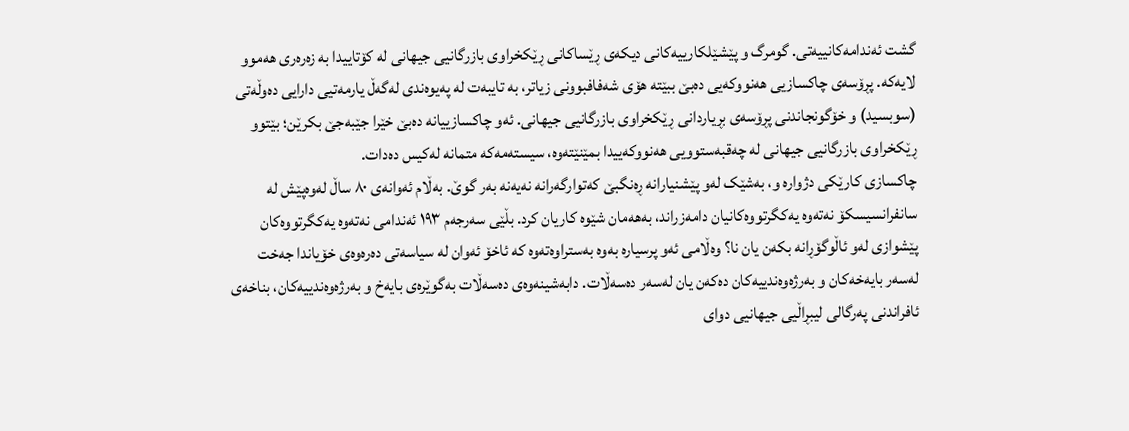گشت ئەندامەکانییەتی. گومرگ و پێشێلکارییەکانی دیکەی ڕێساکانی ڕێکخراوی بازرگانیی جیهانی لە کۆتاییدا بە زەرەری هەموو لایەکە. پڕۆسەی چاکسازیی هەنووکەیی دەبێ ببێتە هۆی شەفافبوونی زیاتر، بە تایبەت لە پەیوەندی لەگەڵ یارمەتیی دارایی دەوڵەتی (سوبسید) و خۆگونجاندنی پڕۆسەی بڕیاردانی ڕێکخراوی بازرگانیی جیهانی. ئەو چاکسازییانە دەبێ خێرا جێبەجێ بکرێن؛ بێتوو ڕێکخراوی بازرگانیی جیهانی لە چەقبەستوویی هەنووکەییدا بمێنێتەوە، سیستەمەکە متمانە لەکیس دەدات.
چاکسازی کارێکی دژوارە و، بەشێک لەو پێشنیارانە ڕەنگبێ کەتوارگەرانە نەیەنە بەر گوێ. بەڵام ئەوانەی ٨٠ ساڵ لەوەپێش لە سانفرانسیسکۆ نەتەوە یەکگرتووەکانیان دامەزراند، بەهەمان شێوە کاریان کرد. بڵێی سەرجەم ١٩٣ ئەندامی نەتەوە یەکگرتووەکان پێشوازی لەو ئاڵوگۆڕانە بکەن یان نا؟ وەڵامی ئەو پرسیارە بەوە بەستراوەتەوە کە ئاخۆ ئەوان لە سیاسەتی دەرەوەی خۆیاندا جەخت لەسەر بایەخەکان و بەرژەوەندییەکان دەکەن یان لەسەر دەسەڵات. دابەشینەوەی دەسەڵات بەگوێرەی بایەخ و بەرژەوەندییەکان، بناخەی ئافراندنی پەرگالی لیبڕاڵیی جیهانیی دوای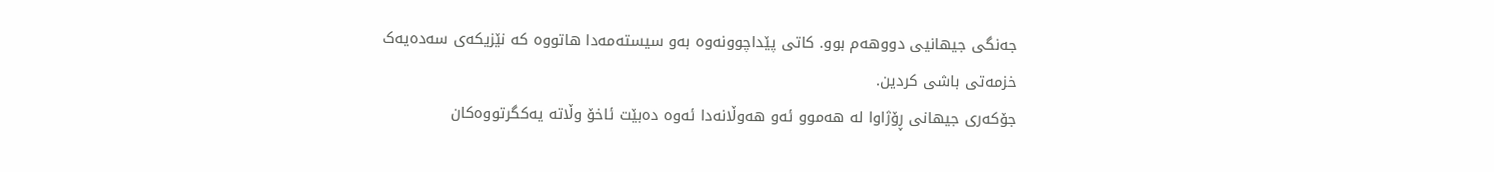جەنگی جیهانیی دووهەم بوو. کاتی پێداچوونەوە بەو سیستەمەدا هاتووە کە نێزیکەی سەدەیەک خزمەتی باشی کردین.
جۆکەری جیهانی ڕۆژاوا لە هەموو ئەو هەوڵانەدا ئەوە دەبێت ئاخۆ وڵاتە یەکگرتووەکان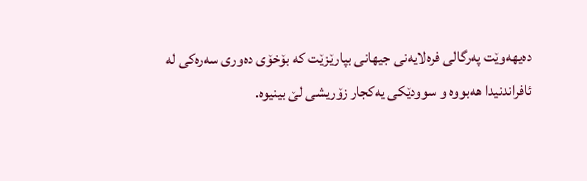دەیهەوێت پەرگالی فرەلایەنی جیهانی بپارێزێت کە بۆخۆی دەوری سەرەکی لە ئافراندنیدا هەبووە و سوودێکی یەکجار زۆریشی لێ بینیوە.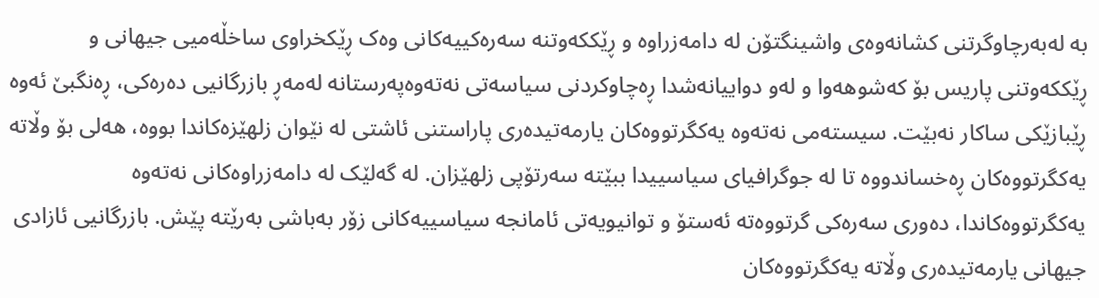بە لەبەرچاوگرتنی کشانەوەی واشینگتۆن لە دامەزراوە و ڕێککەوتنە سەرەکییەکانی وەک ڕێکخراوی ساخڵەمیی جیهانی و ڕێککەوتنی پاریس بۆ کەشوهەوا و لەو دواییانەشدا ڕەچاوکردنی سیاسەتی نەتەوەپەرستانە لەمەڕ بازرگانیی دەرەکی، ڕەنگبێ ئەوە ڕێبازێکی ساکار نەبێت. سیستەمی نەتەوە یەکگرتووەکان یارمەتیدەری پاراستنی ئاشتی لە نێوان زلهێزەکاندا بووە، هەلی بۆ وڵاتە یەکگرتووەکان ڕەخساندووە تا لە جوگرافیای سیاسییدا ببێتە سەرتۆپی زلهێزان. لە گەلێک لە دامەزراوەکانی نەتەوە یەکگرتووەکاندا، دەوری سەرەکی گرتووەتە ئەستۆ و توانیویەتی ئامانجە سیاسییەکانی زۆر بەباشی بەرێتە پێش. بازرگانیی ئازادی جیهانی یارمەتیدەری وڵاتە یەکگرتووەکان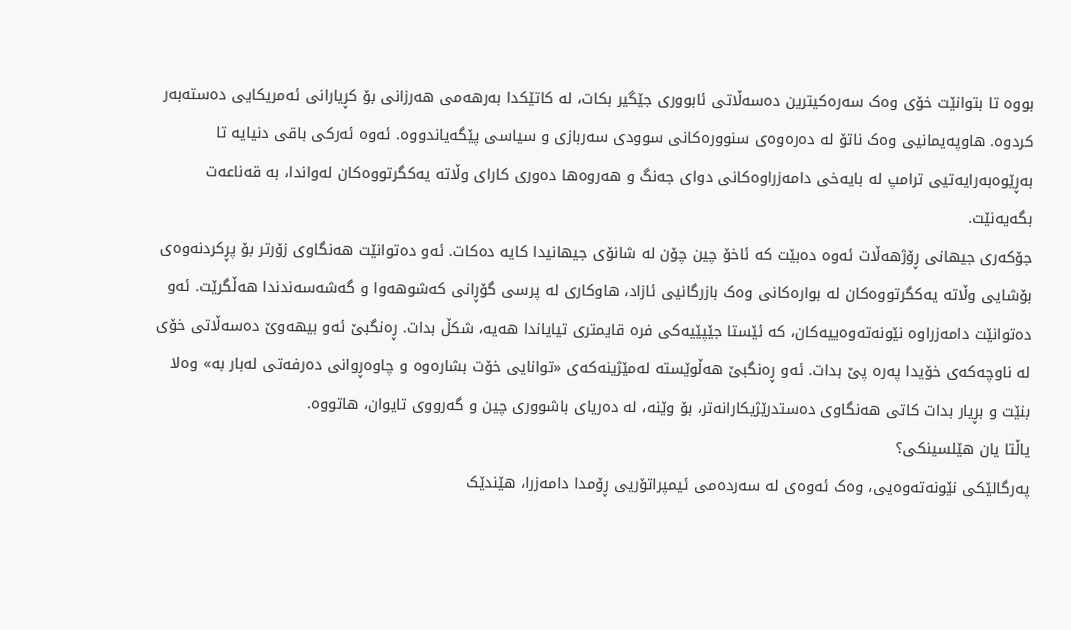بووە تا بتوانێت خۆی وەک سەرەکیترین دەسەڵاتی ئابووری جێگیر بکات، لە کاتێکدا بەرهەمی هەرزانی بۆ کڕیارانی ئەمریکایی دەستەبەر کردوە. هاوپەیمانیی وەک ناتۆ لە دەرەوەی سنوورەکانی سوودی سەربازی و سیاسی پێگەیاندووە. ئەوە ئەرکی باقی دنیایە تا بەڕێوەبەرایەتیی ترامپ لە بایەخی دامەزراوەکانی دوای جەنگ و هەروەها دەوری کارای وڵاتە یەکگرتووەکان لەواندا، بە قەناعەت بگەیەنێت.
جۆکەری جیهانی ڕۆژهەڵات ئەوە دەبێت کە ئاخۆ چین چۆن لە شانۆی جیهانیدا کایە دەکات. ئەو دەتوانێت هەنگاوی زۆرتر بۆ پڕکردنەوەی بۆشایی وڵاتە یەکگرتووەکان لە بوارەکانی وەک بازرگانیی ئازاد، هاوکاری لە پرسی گۆڕانی کەشوهەوا و گەشەسەندندا هەڵگرێت. ئەو دەتوانێت دامەزراوە نێونەتەوەییەکان، کە ئێستا جێپێیەکی فرە قایمتری تیایاندا هەیە، شکڵ بدات. ڕەنگبێ ئەو بیهەوێ دەسەڵاتی خۆی لە ناوچەکەی خۆیدا پەرە پێ بدات. ئەو ڕەنگبێ هەڵوێستە لەمێژینەکەی «توانایی خۆت بشارەوە و چاوەڕوانی دەرفەتی لەبار بە» وەلا بنێت و بڕیار بدات کاتی هەنگاوی دەستدرێژیکارانەتر، بۆ وێنە، لە دەریای باشووری چین و گەرووی تایوان، هاتووە.
یاڵتا یان هێلسینکی؟
پەرگالێکی نێونەتەوەیی، وەک ئەوەی لە سەردەمی ئیمپراتۆریی ڕۆمدا دامەزرا، هێندێک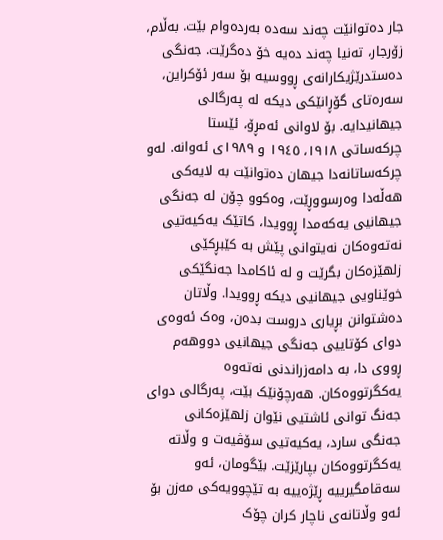جار دەتوانێت چەند سەدە بەردەوام بێت. بەڵام، زۆرجار، تەنیا چەند دەیە خۆ دەگرێت. جەنگی دەستدرێژیکارانەی ڕووسیە بۆ سەر ئۆکراین، سەرەتای گۆڕانێکی دیکە لە پەرگالی جیهانیدایە. بۆ لاوانی ئەمڕۆ، ئێستا چرکەساتی ١٩١٨، ١٩٤٥ و ١٩٨٩ی ئەوانە. لەو چرکەساتانەدا جیهان دەتوانێت بە لایەکی هەڵەدا وەرسووڕێت، وەکوو چۆن لە جەنگی جیهانیی یەکەمدا ڕوویدا، کاتێک یەکیەتیی نەتەوەکان نەیتوانی پێش بە کێبڕکێی زلهێزەکان بگرێت و لە ئاکامدا جەنگێکی خوێناویی جیهانیی دیکە ڕوویدا. وڵاتان دەشتوانن بڕیاری دروست بدەن، وەک ئەوەی دوای کۆتاییی جەنگی جیهانیی دووهەم ڕووی دا، بە دامەزراندنی نەتەوە یەکگرتووەکان. هەرچۆنێک بێت، پەرگالی دوای جەنگ توانی ئاشتیی نێوان زلهێزەکانی جەنگی سارد، یەکیەتیی سۆڤیەت و وڵاتە یەکگرتووەکان بپارێزێت. بێگومان، ئەو سەقامگیرییە ڕێژەییە بە تێچوویەکی مەزن بۆ ئەو وڵاتانەی ناچار کران چۆک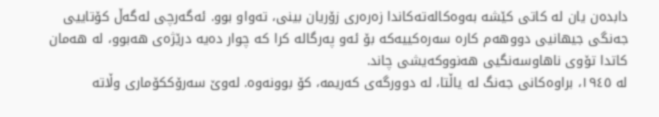دابدەن یان لە کاتی کێشە بەوەکالەتەکاندا زەرەری زۆریان بینی، تەواو بوو. ئەگەرچی لەگەڵ کۆتاییی جەنگی جیهانیی دووهەم کارە سەرەکییەکە بۆ ئەو پەرگالە کرا کە چوار دەیە درێژەی هەبوو، لە هەمان کاتدا تۆوی ناهاوسەنگیی هەنووکەیشی چاند.
لە ١٩٤٥، براوەکانی جەنگ لە یاڵتا، لە دوورگەی کەریمە، کۆ بوونەوە. لەوێ سەرۆککۆماری وڵاتە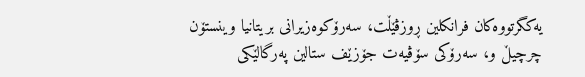یەکگرتووەکان فرانکلین ڕوزڤێڵت، سەرۆکوەزیرانی بریتانیا وینستۆن چرچیڵ و، سەرۆکی سۆڤیەت جۆزێف ستالین پەرگالێکی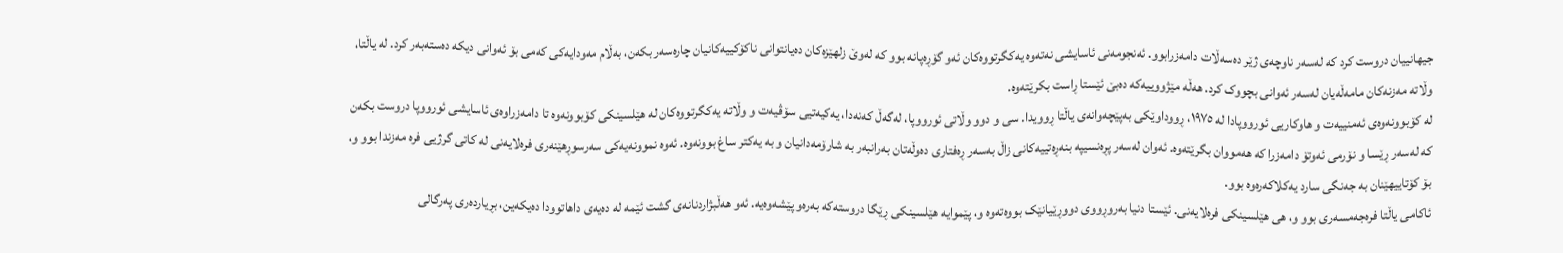جیهانییان دروست کرد کە لەسەر ناوچەی ژێر دەسەڵات دامەزرابوو. ئەنجومەنی ئاسایشی نەتەوە یەکگرتووەکان ئەو گۆڕەپانە بوو کە لەوێ زلهێزەکان دەیانتوانی ناکۆکییەکانیان چارەسەر بکەن، بەڵام مەودایەکی کەمی بۆ ئەوانی دیکە دەستەبەر کرد. لە یاڵتا، وڵاتە مەزنەکان مامەڵەیان لەسەر ئەوانی بچووک کرد. هەڵە مێژووییەکە دەبێ ئێستا ڕاست بکرێتەوە.
لە کۆبوونەوەی ئەمنییەت و هاوکاریی ئورووپادا لە ١٩٧٥، ڕووداوێکی بەپێچەوانەی یاڵتا ڕوویدا. سی و دوو وڵاتی ئورووپا، لەگەڵ کەنەدا، یەکیەتیی سۆڤیەت و وڵاتە یەکگرتووەکان لە هێلسینکی کۆبوونەوە تا دامەزراوەی ئاسایشی ئورووپا دروست بکەن کە لەسەر ڕێسا و نۆرمی ئەوتۆ دامەزرا کە هەمووان بگرێتەوە. ئەوان لەسەر پڕەنسیپە بنەڕەتییەکانی زاڵ بەسەر ڕەفتاری دەوڵەتان بەرانبەر بە شارۆمەدانیان و بە یەکتر ساغ بوونەوە. ئەوە نموونەیەکی سەرسوڕهێنەری فرەلایەنی لە کاتی گرژیی فرە مەزندا بوو و، بۆ کۆتاییهێنان بە جەنگی سارد یەکلاکەرەوە بوو.
ئاکامی یاڵتا فرەجەمسەری بوو و، هی هێلسینکی فرەلایەنی. ئێستا دنیا بەروڕووی دووڕێیانێک بووەتەوە و، پێموایە هێلسینکی ڕێگا دروستەکە بەرەو پێشەوەیە. ئەو هەڵبژاردنانەی گشت ئێمە لە دەیەی داهاتوودا دەیکەین، بڕیاردەری پەرگالی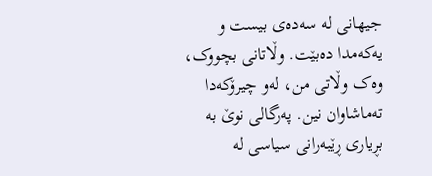جیهانی لە سەدەی بیست و یەکەمدا دەبێت. وڵاتانی بچووک، وەک وڵاتی من، لەو چیرۆکەدا تەماشاوان نین. پەرگالی نوێ بە بڕیاری ڕێبەرانی سیاسی لە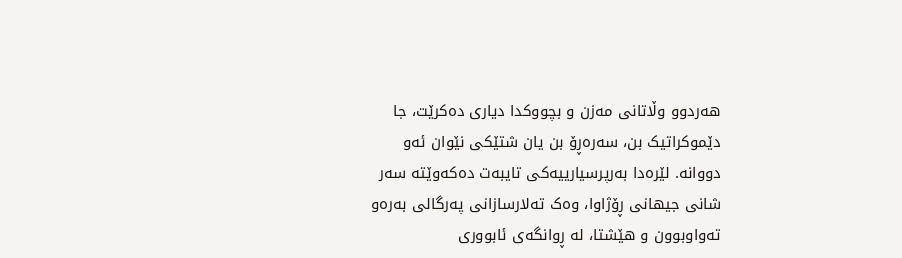هەردوو وڵاتانی مەزن و بچووکدا دیاری دەکرێت، جا دێموکراتیک بن، سەرەڕۆ بن یان شتێکی نێوان ئەو دووانە. لێرەدا بەرپرسیارییەکی تایبەت دەکەوێتە سەر شانی جیهانی ڕۆژاوا، وەک تەلارسازانی پەرگالی بەرەو تەواوبوون و هێشتا، لە ڕوانگەی ئابووری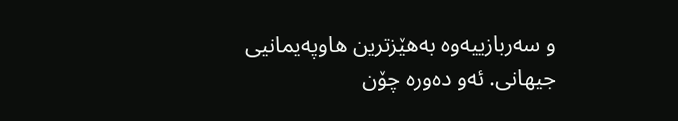و سەربازییەوە بەهێزترین هاوپەیمانیی جیهانی. ئەو دەورە چۆن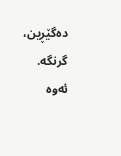دەگێڕین، گرنگە. ئەوە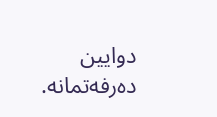دوایین دەرفەتمانە.